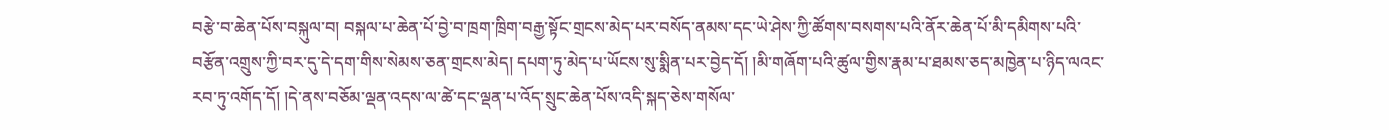བརྩེ་བ་ཆེན་པོས་བསྐུལ་བ། བསྐལ་པ་ཆེན་པོ་བྱེ་བ་ཁྲག་ཁྲིག་བརྒྱ་སྟོང་གྲངས་མེད་པར་བསོད་ནམས་དང་ཡེ་ཤེས་ཀྱི་ཚོགས་བསགས་པའི་ནོར་ཆེན་པོ་མི་དམིགས་པའི་བརྩོན་འགྲུས་ཀྱི་བར་དུ་དེ་དག་གིས་སེམས་ཅན་གྲངས་མེད། དཔག་ཏུ་མེད་པ་ཡོངས་སུ་སྨིན་པར་བྱེད་དོ། །མི་གཞོག་པའི་ཚུལ་གྱིས་རྣམ་པ་ཐམས་ཅད་མཁྱེན་པ་ཉིད་ལའང་རབ་ཏུ་འགོད་དོ། །དེ་ནས་བཅོམ་ལྡན་འདས་ལ་ཚེ་དང་ལྡན་པ་འོད་སྲུང་ཆེན་པོས་འདི་སྐད་ཅེས་གསོལ་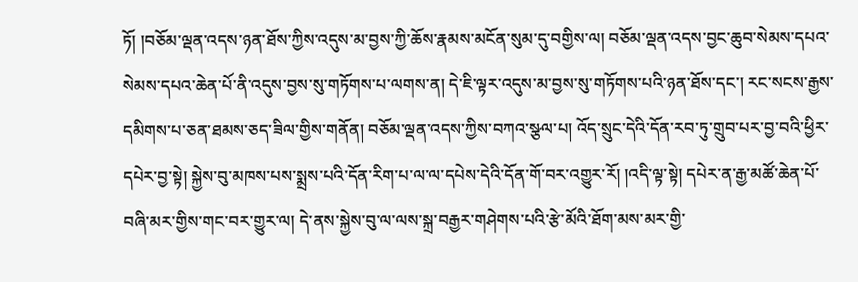ཏོ། །བཅོམ་ལྡན་འདས་ཉན་ཐོས་ཀྱིས་འདུས་མ་བྱས་ཀྱི་ཆོས་རྣམས་མངོན་སུམ་དུ་བགྱིས་ལ། བཅོམ་ལྡན་འདས་བྱང་ཆུབ་སེམས་དཔའ་སེམས་དཔའ་ཆེན་པོ་ནི་འདུས་བྱས་སུ་གཏོགས་པ་ལགས་ན། དེ་ཇི་ལྟར་འདུས་མ་བྱས་སུ་གཏོགས་པའི་ཉན་ཐོས་དང་། རང་སངས་རྒྱས་དམིགས་པ་ཅན་ཐམས་ཅད་ཟིལ་གྱིས་གནོན། བཅོམ་ལྡན་འདས་ཀྱིས་བཀའ་སྩལ་པ། འོད་སྲུང་དེའི་དོན་རབ་ཏུ་གྲུབ་པར་བྱ་བའི་ཕྱིར་དཔེར་བྱ་སྟེ། སྐྱེས་བུ་མཁས་པས་སྨྲས་པའི་དོན་རིག་པ་ལ་ལ་དཔེས་དེའི་དོན་གོ་བར་འགྱུར་རོ། །འདི་ལྟ་སྟེ། དཔེར་ན་རྒྱ་མཚོ་ཆེན་པོ་བཞི་མར་གྱིས་གང་བར་གྱུར་ལ། དེ་ནས་སྐྱེས་བུ་ལ་ལས་སྐྲ་བརྒྱར་གཤེགས་པའི་རྩེ་མོའི་ཐོག་མས་མར་གྱི་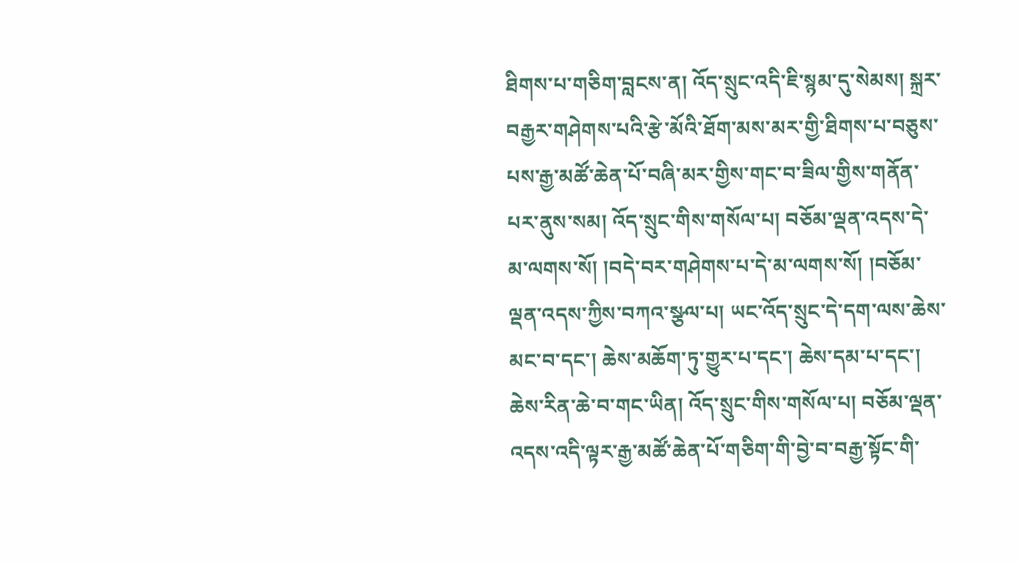ཐིགས་པ་གཅིག་བླངས་ན། འོད་སྲུང་འདི་ཇི་སྙམ་དུ་སེམས། སྐྲར་བརྒྱར་གཤེགས་པའི་རྩེ་མོའི་ཐོག་མས་མར་གྱི་ཐིགས་པ་བཅུས་པས་རྒྱ་མཚོ་ཆེན་པོ་བཞི་མར་གྱིས་གང་བ་ཟིལ་གྱིས་གནོན་པར་ནུས་སམ། འོད་སྲུང་གིས་གསོལ་པ། བཅོམ་ལྡན་འདས་དེ་མ་ལགས་སོ། །བདེ་བར་གཤེགས་པ་དེ་མ་ལགས་སོ། །བཅོམ་ལྡན་འདས་ཀྱིས་བཀའ་སྩལ་པ། ཡང་འོད་སྲུང་དེ་དག་ལས་ཆེས་མང་བ་དང་། ཆེས་མཆོག་ཏུ་གྱུར་པ་དང་། ཆེས་དམ་པ་དང་། ཆེས་རིན་ཆེ་བ་གང་ཡིན། འོད་སྲུང་གིས་གསོལ་པ། བཅོམ་ལྡན་འདས་འདི་ལྟར་རྒྱ་མཚོ་ཆེན་པོ་གཅིག་གི་བྱེ་བ་བརྒྱ་སྟོང་གི་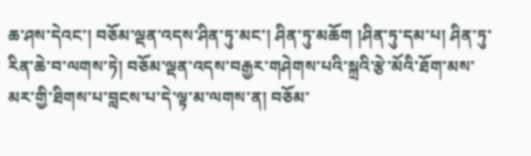ཆ་ཤས་དེའང་། བཅོམ་ལྡན་འདས་ཤིན་ཏུ་མང་། ཤིན་ཏུ་མཆོག །ཤིན་ཏུ་དམ་པ། ཤིན་ཏུ་རིན་ཆེ་བ་ལགས་ཏེ། བཅོམ་ལྡན་འདས་བརྒྱར་གཤེགས་པའི་སྐྲའི་རྩེ་མོའི་ཐོག་མས་མར་གྱི་ཐིགས་པ་བླངས་པ་དེ་ལྟ་མ་ལགས་ན། བཅོམ་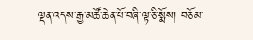ལྡན་འདས་རྒྱ་མཚོ་ཆེན་པོ་བཞི་ལྟ་ཅི་སྨོས། བཅོམ་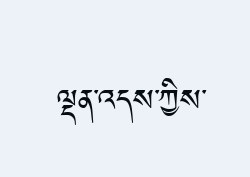ལྡན་འདས་ཀྱིས་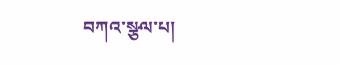བཀའ་སྩལ་པ།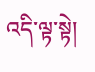འདི་ལྟ་སྟེ།